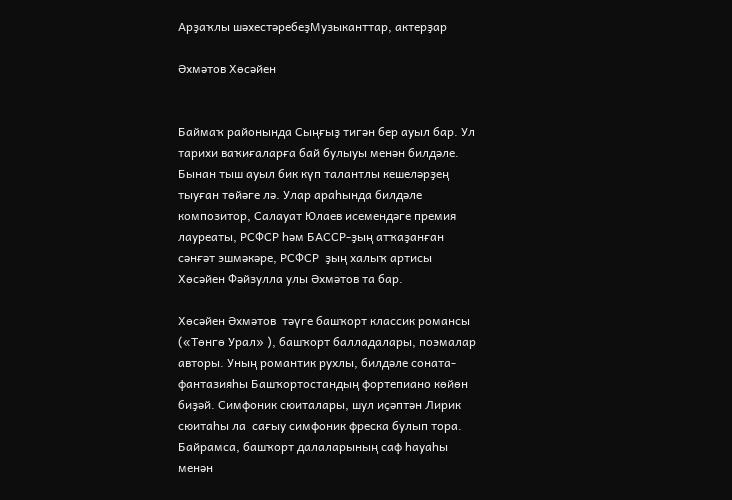Арҙаҡлы шәхестәребеҙМузыканттар, актерҙар

Әхмәтов Хөсәйен


Баймаҡ районында Сыңғыҙ тигән бер ауыл бар. Ул тарихи ваҡиғаларға бай булыуы менән билдәле. Бынан тыш ауыл бик күп талантлы кешеләрҙең тыуған төйәге лә. Улар араһында билдәле композитор, Салауат Юлаев исемендәге премия лауреаты, РСФСР һәм БАССР-ҙың атҡаҙанған сәнғәт эшмәкәре, РСФСР  ҙың халыҡ артисы Хөсәйен Фәйзулла улы Әхмәтов та бар.

Хөсәйен Әхмәтов  тәүге башҡорт классик романсы («Төнгө Урал» ), башҡорт балладалары, поэмалар авторы. Уның романтик рухлы, билдәле соната-фантазияһы Башҡортостандың фортепиано көйөн биҙәй. Симфоник сюиталары, шул иҫәптән Лирик сюитаһы ла  сағыу симфоник фреска булып тора. Байрамса, башҡорт далаларының саф һауаһы менән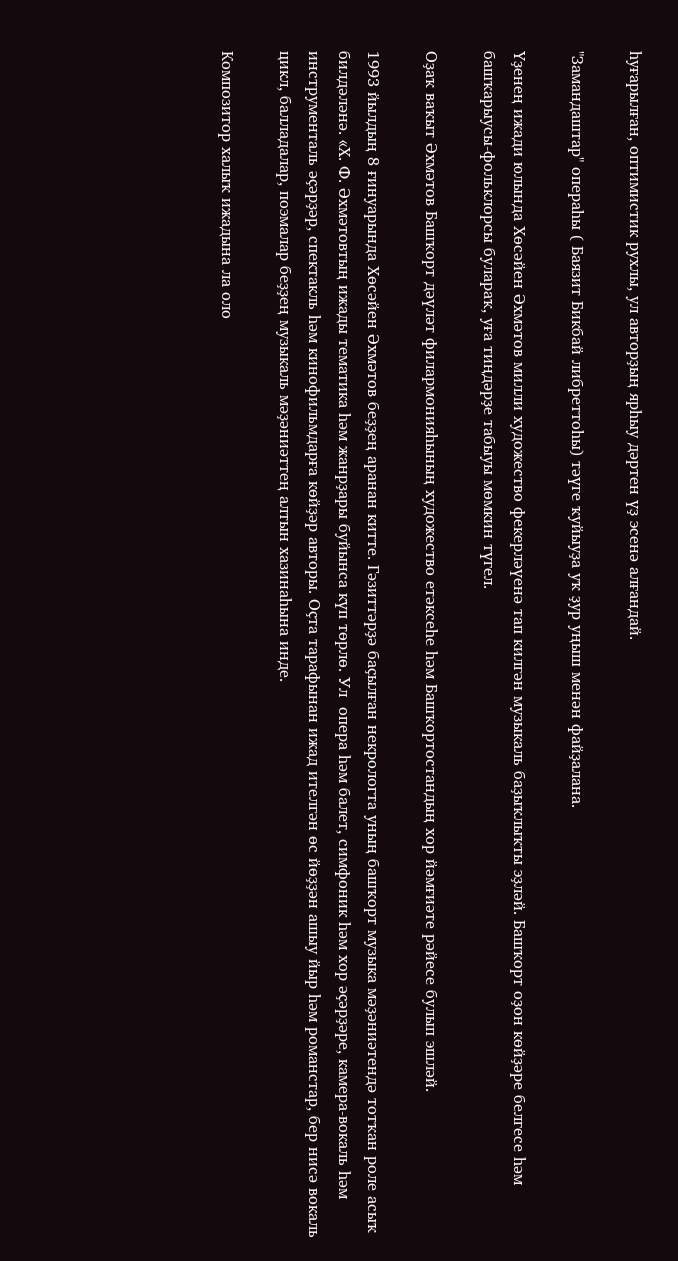һуғарылған, оптимистик рухлы, ул авторҙың ярһыу дәртен үҙ эсенә алғандай.

"Замандаштар" операһы ( Баязит Бикбай либреттоһы) тәүге ҡуйыуҙа уҡ ҙур уңыш менән файҙалана.

Үҙенең ижади юлында Хөсәйен Әхмәтов милли художество фекерләүенә тап килгән музыкаль баҙыҡлыҡты эҙләй. Башҡорт оҙон көйҙәре белгесе һәм башҡарыусы-фольклорсы булараҡ, уға тиңдәрҙе табыуы мөмкин түгел.

Оҙаҡ ваҡыт Әхмәтов Башҡорт дәүләт филармонияһының художество етәксеһе һәм Башҡортостандың хор йәмғиәте рәйесе булып эшләй.

1993 йылдың 8 ғинуарында Хөсәйен Әхмәтов беҙҙең аранан китте. Гәзиттәрҙә баҫылған некрологта уның башҡорт музыка мәҙәниәтендә тотҡан роле асыҡ билдәләнә. «Х. Ф. Әхмәтовтың ижады тематика һәм жанрҙары буйынса күп төрлө. Ул  опера һәм балет, симфоник һәм хор әҫәрҙәре, камера-вокаль һәм инструменталь әҫәрҙәр, спектакль һәм кинофильмдарға көйҙәр авторы. Оҫта тарафынан ижад ителгән өс йөҙҙән ашыу йыр һәм романстар, бер нисә вокаль цикл, балладалар, поэмалар беҙҙең музыкаль мәҙәниәттең алтын хазинаһына инде.

Композитор халыҡ ижадына ла оло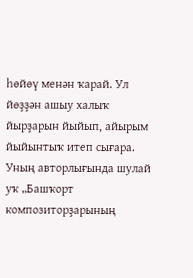һөйөү менән ҡарай. Ул йөҙҙән ашыу халыҡ йырҙарын йыйып, айырым йыйынтыҡ итеп сығара. Уның авторлығында шулай уҡ „Башҡорт композиторҙарының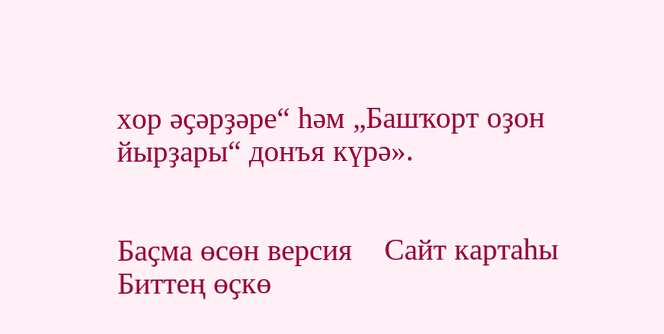хор әҫәрҙәре“ һәм „Башҡорт оҙон йырҙары“ донъя күрә».


Баҫма өсөн версия    Сайт картаһы    Биттең өҫкө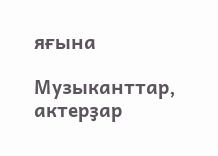яғына

Музыканттар, актерҙар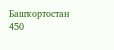Башҡортостан 450